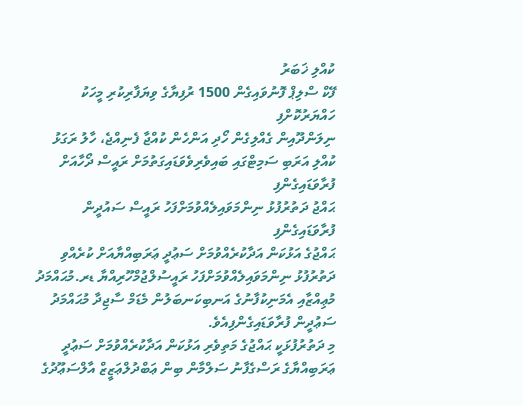ކުއްލި ޚަބަރު
ފޭކް ސްލިޕް ފޮނުވައިގެން 1500 ރުފިޔާގެ ވިޔަފާރިކުރި މީހަކު ހައްޔަރުކޮށްފި
ނިލަންދޫއިން ގެއްލިގެން ހޯދި އަންހެން ކުއްޖާ ފެނިއްޖެ، ހާލު ރަގަޅު
ކުއްލި އަރަބި ސަމިޓްގައި ބައިވެރިވެވަޑައިގަތުމަށް ރައީސް ދޯހާއަށް ފުރާވަޑައިގެންފި
ޙައްޖު ދަތުރުފުޅު ނިންމަވައިލެއްވުމަށްފަހު ރައީސް ސައުދީން ފުރާވަޑައިގެންފި
ޙައްޖުގެ އަޅުކަން އަދާކުރެއްވުމަށް ސަޢުދީ ޢަރަބިއްޔާއަށް ކުރެއްވި ދަތުރުފުޅު ނިންމަވައިލެއްވުމަށްފަހު ރައީސުލްޖުމްހޫރިއްޔާ ޑރ.މުޙައްމަދު މުޢިއްޒާއި އެމަނިކުފާނުގެ އަނބިކަނބަލުން މެޑަމް ސާޖިދާ މުޙައްމަދު ސަޢުދީން ފުރާވަޑައިގެންފިއެވެ.
މި ދަތުރުފުޅަކީ ޙައްޖުގެ މަތިވެރި އަޅުކަން އަދާކުރެއްވުމަށް ސަޢުދީ ޢަރަބިއްޔާގެ ރަސްގެފާނު ސަލްމާން ބިން ޢަބްދުލްޢަޒީޒް އާލްސަޢޫދުގެ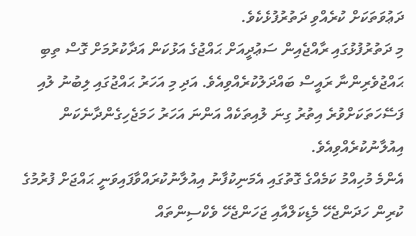ދަޢުވަތަކަށް ކުރެއްވި ދަތުރުފުޅެކެވެ.
މި ދަތުރުފުޅުގައި ރާއްޖެއިން ސަޢުދީއަށް ޙައްޖުގެ އަޅުކަން އަދާކުރުމަށް ގޮސް ތިބި ޙައްޖުވެރިންނާ ރައީސް ބައްދަލުކުރެއްވިއެވެ. އަދި މި އަހަރު ޙައްޖުގައި ލިބުނު ލުއި ފަސޭހަތަކަށްވުރެ އިތުރު ގިނަ ލުއިތަކެއް އަންނަ އަހަރު ހަމަޖެހިގެންދާނެކަން އިއުލާނުކުރެއްވިއެވެ.
އެންމެ މުހިއްމު ކަމެއްގެ ގޮތުގައި އެމަނިކުފާނު އިއުލާނުކުރައްވާފައިވަނީ ޙައްޖަށް ފުރުމުގެ ކުރިން ހަދަންޖެހޭ މެޑިކަލްއާއި ޖަހަންޖެހޭ ވެކްސިންތައް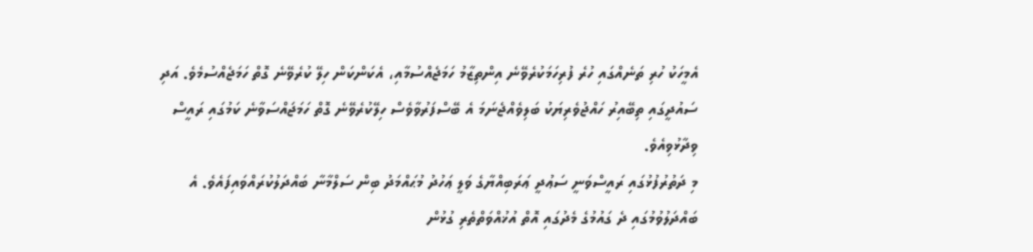އެމީހަކު ހުރި ތަނެއްގައި ހުރެ ފުރިހަމަކުރެވޭނެ އިންތިޒާމު ހަމަޖެއްސުމާއި، އެކަންކަން ހިލޭ ކުރެވޭނެ ގޮތް ހަމަޖެއްސުމެވެ. އަދި ސައުދީގައި ތިބޭއިރު ހައްޖުވެރިޔަކު ބަލިވެއްޖެނަމަ އެ ބޭސްފަރުވާވެސް ހިލޭކުރެވޭނެ ގޮތް ހަމަޖައްސަވާނެ ކަމުގައި ރައީސް ވިދާޅުވިއެވެ.
މި ދަތުރުފުޅުގައި ރައީސްވަނީ ސަޢުދީ ޢަރަބިއްޔާގެ ވަލީ ޢަހުދު މުޙައްމަދު ބިން ސަލްމާނާ ބައްދަލުކުރައްވައިފައެވެ. އެ ބައްދަލުވުމުގައި ދެ ގައުމުގެ މެދުގައި އޮތް އުޚުއްވަތްތެރި ގުޅުން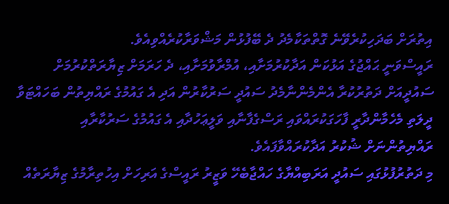އިތުރަށް ބަދަހިކުރެވޭނެ ގޮތްތަކާމެދު ދެ ބޭފުޅުން މަޝްވަރާކުރެއްވިއެވެ.
ރައީސްވަނީ ޙައްޖުގެ އަޅުކަން އަދާކުރުމަށާއި، އުމްރާވުމަށާއި، ދެ ހަރަމަށް ޒިޔާރަތްކުރުމަށް ސައުދީއަށް ދަތުރުކުރާ އެންމެންނާމެދު ސައުދީ ސަރުކާރުން އަދި އެ ގައުމުގެ ރައްޔިތުން ބަހައްޓަވާ ދީލަތި މެހެމާންދާރީ ފާހަގަކުރައްވައި ރަސްގެފާނާއި ވަލީޢަހުދާއި އެ ގައުމުގެ ސަރުކާރާއި ރައްޔިތުންނަށް ޝުކުރު އަދާކުރައްވާފައެވެ.
މި ދަތުރުފުޅުގައި ސައުދީ އަރަބިއްޔާގެ ހައްޖާބެހޭ ވަޒީރު ރައީސްގެ އަރިހަށް އިހުތިރާމުގެ ޒިޔާރަތެއް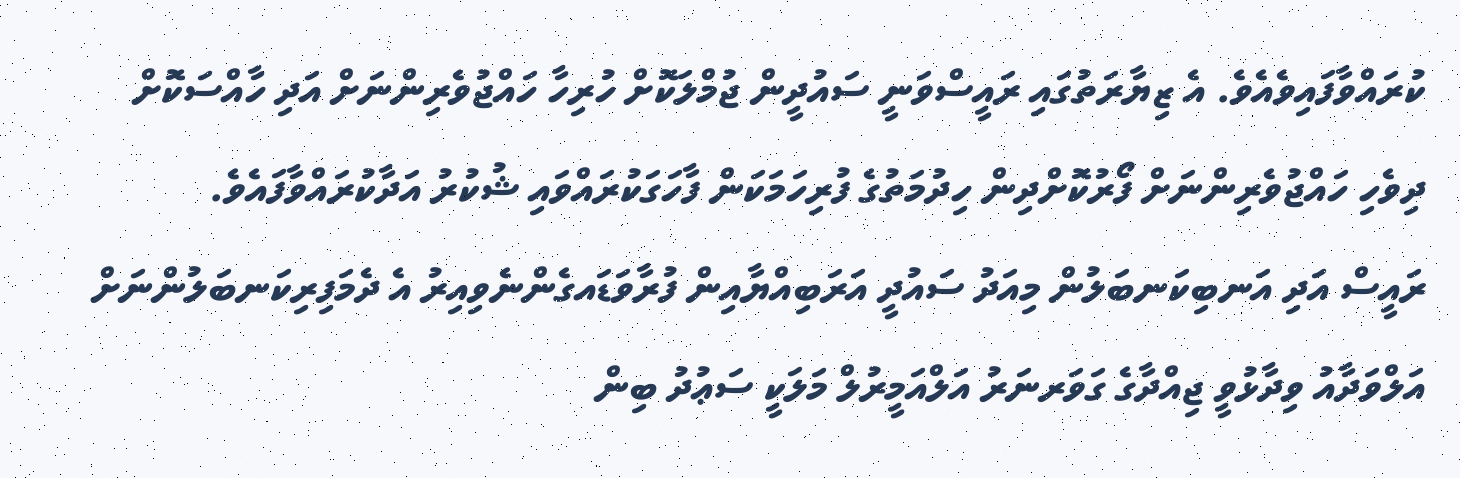ކުރައްވާފައިވެއެވެ. އެ ޒިޔާރަތުގައި ރައީސްވަނީ ސައުދީން ޖުމްލަކޮށް ހުރިހާ ހައްޖުވެރިންނަށް އަދި ހާއްސަކޮށް ދިވެހި ހައްޖުވެރިންނަށް ފޯރުކޮށްދިން ހިދުމަތުގެ ފުރިހަމަކަން ފާހަގަކުރައްވައި ޝުކުރު އަދާކުރައްވާފައެވެ.
ރައީސް އަދި އަނބިކަނބަލުން މިއަދު ސައުދީ އަރަބިއްޔާއިން ފުރާވަޑައގެންނެވިއިރު އެ ދެމަފިރިކަނބަލުންނަށް އަލްވަދާއު ވިދާޅުވީ ޖިއްދާގެ ގަވަރނަރު އަލްއަމީރުލް މަލަކީ ސަޢުދު ބިން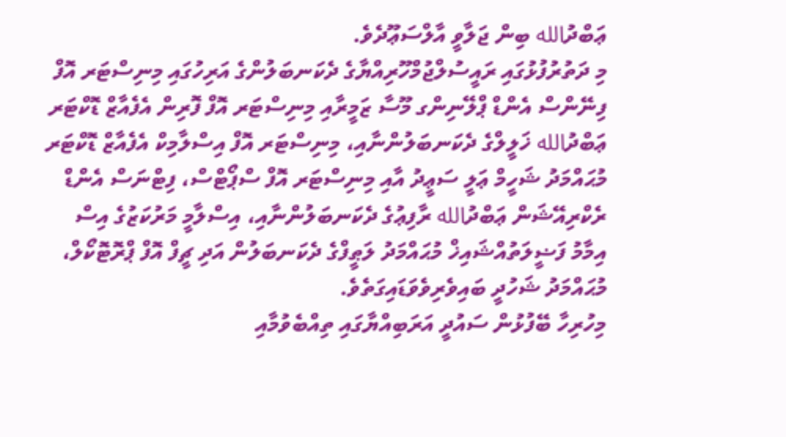ޢަބްދުالله ބިން ޖަލާވީ އާލްސަޢޫދެވެ.
މި ދަތުރުފުޅުގައި ރައީސުލްޖުމްހޫރިއްޔާގެ ދެކަނބަލުންގެ އަރިހުގައި މިނިސްޓަރ އޮފް ފިނޭންސް އެންޑް ޕްލޭނިންގ މޫސާ ޒަމީރާއި މިނިސްޓަރ އޮފް ފޮރިން އެފެއާޒް ޑޮކްޓަރ ޢަބްދުالله ޚަލީލްގެ ދެކަނބަލުންނާއި، މިނިސްޓަރ އޮފް އިސްލާމިކް އެފެއާޒް ޑޮކްޓަރ މުޙައްމަދު ޝަހީމް ޢަލީ ސަޢީދު އާއި މިނިސްޓަރ އޮފް ސްޕޯޓްސް، ފިޓްނަސް އެންޑް ރެކްރިއޭޝަން ޢަބްދުالله ރާފިޢުގެ ދެކަނބަލުންނާއި، އިސްލާމީ މަރުކަޒުގެ އިސް އިމާމު ފަޟީލަތުއްޝައިޚް މުޙައްމަދު ލަޠީފްގެ ދެކަނބަލުން އަދި ޗީފް އޮފް ޕްރޮޓޮކޯލް، މުޙައްމަދު ޝަހުދީ ބައިވެރިވެވަޑައިގަތެވެ.
މިހުރިހާ ބޭފުޅުން ސައުދީ އަރަބިއްޔާގައި ތިއްބެވުމާއި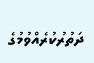ދަތުރުކުރެއްވުމުގެ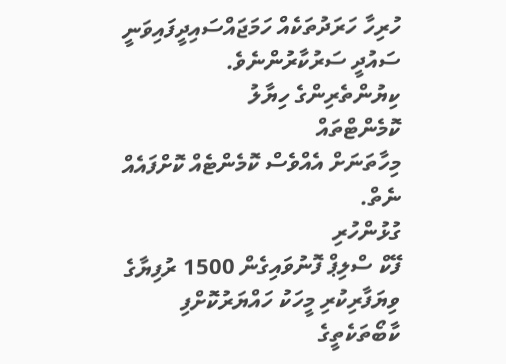ހުރިހާ ހަރަދުތަކެއް ހަމަޖައްސައިދީފައިވަނީ ސައުދީ ސަރުކާރުންނެވެ.
ކިޔުންތެރިންގެ ހިޔާލު
ކޮމެންޓްތައް
މިހާތަނަށް އެއްވެސް ކޮމެންޓެއް ކޮށްފައެއް ނެތް.
ގުޅުންހުރި
ފޭކް ސްލިޕް ފޮނުވައިގެން 1500 ރުފިޔާގެ ވިޔަފާރިކުރި މީހަކު ހައްޔަރުކޮށްފި
ކާބޯތަކެތީގެ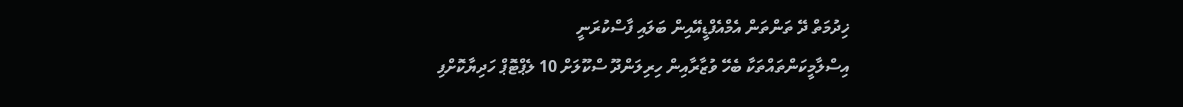ޚިދުމަތް ދޭ ތަންތަން އެމްއެފްޑީއޭއިން ބަލައި ފާސްކުރަނީ
އިސްލާމީކަންތައްތަކާ ބެހޭ ވުޒާރާއިން ހިރިލަންދޫ ސްކޫލަށް 10 ލެޕްޓޮޕް ހަދިޔާކޮށްފި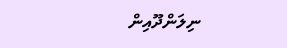ނިލަންދޫއިން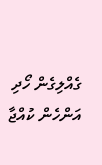ގެއްލިގެން ހޯދި އަންހެން ކުއްޖާ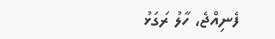ފެނިއްޖެ، ހާލު ރަގަޅު